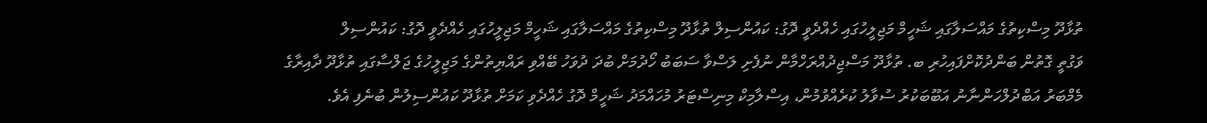ތުޅާދޫ މިސްކިތުގެ މައްސަލާގައި ޝަހީމް މަޖިލީހުގައި ހެއްދެވީ ދޮގު: ކައުންސިލް ތުޅާދޫ މިސްކިތުގެ މައްސަލާގައި ޝަހީމް މަޖިލީހުގައި ހެއްދެވީ ދޮގު: ކައުންސިލް
ވަގުތީ ގޮތުން ބަންދުކޮށްފައިހުރި ބ. ތުޅާދޫ މަސްޖިދުއްރަހްމާން ނުފެށި ލަސްވާ ސަބަބު ހޯދުމަށް ބުދަ ދުވަހު ބޭއްވި ރައްޔިތުންގެ މަޖިލީހުގެ ޖަލްސާގައި ތުޅާދޫ ދާއިރާގެ މެމްބަރު އަބްދުލްހަންނާނު އަބޫބަކުރު ސުވާލު ކުރެއްވުމުން، އިސްލާމިކް މިނިސްޓަރު މުހައްމަދު ޝަހީމް ދޮގު ހެއްދެވި ކަމަށް ތުޅާދޫ ކައުންސިލުން ބުނެފި އެވެ.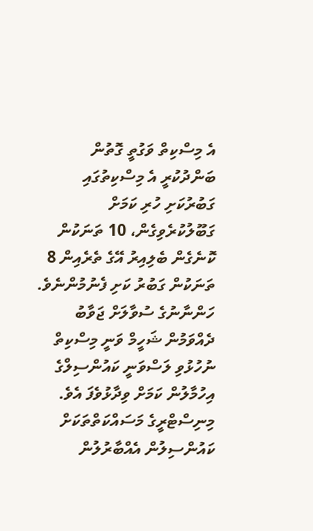އެ މިސްކިތް ވަގުތީ ގޮތުން ބަންދުކުރީ އެ މިސްކިތުގައި ގަބުރުކަށި ހުރި ކަމަށް ގަބޫލުކުރެވިގެން، 10 ތަނަކުން ކޮނެގެން ބެލިއިރު އޭގެ ތެރެއިން 8 ތަނަކުން ގަބުރު ކަށި ފެނުމުންނެވެ.
ހަންނާނުގެ ސުވާލަށް ޖަވާބު ދެއްވަމުން ޝަހީމް ވަނީ މިސްކިތް ނުހުޅުވި ލަސްވަނީ ކައުންސިލްގެ އިހުމާލުން ކަމަށް ވިދާޅުވެފަ އެވެ. މިނިސްޓްރީގެ މަސައްކަތްތަކަށް ކައުންސިލުން އެއްބާރުލުން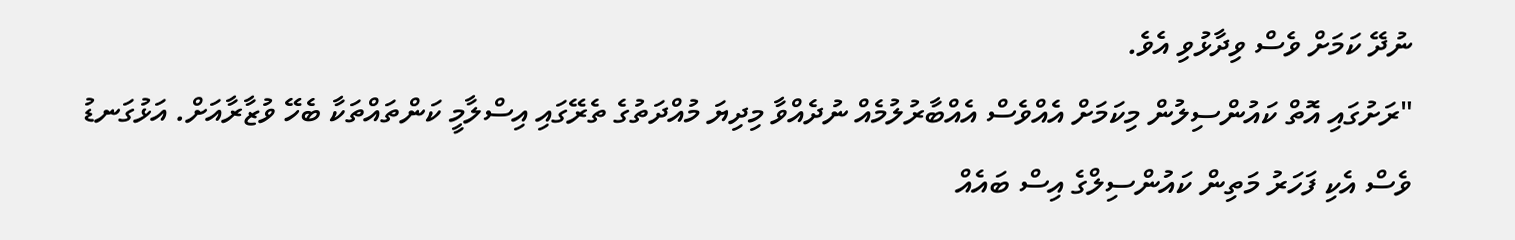ނުދޭ ކަމަށް ވެސް ވިދާޅުވި އެވެ.
"ރަށުގައި އޮތް ކައުންސިލުން މިކަމަށް އެއްވެސް އެއްބާރުލުމެއް ނުދެއްވާ މިދިޔަ މުއްދަތުގެ ތެރޭގައި އިސްލާމީ ކަންތައްތަކާ ބެހޭ ވުޒާރާއަށް. އަޅުގަނޑު ވެސް އެކި ފަހަރު މަތިން ކައުންސިލްގެ އިސް ބައެއް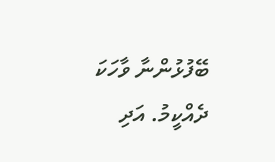ބޭފުޅުންނާ ވާހަކަ ދެއްކީމު. އަދި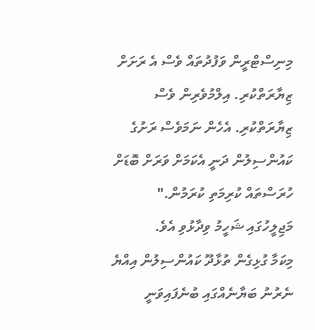މިނިސްޓްރީން ވަފުދުތައް ވެސް އެ ރަށަށް ޒިޔާރަތްކުރި. އިލްމުވެރިން ވެސް ޒިޔާރަތްކުރި. އެހެން ނަމަވެސް ރަށުގެ ކައުންސިލުން ދަނީ އެކަމަށް ވަރަށް ބޮޑަށް ހުރަސްތައް ކުރިމަތި ކުރަމުން." މަޖިލީހުގައި ޝަހީމު ވިދާޅުވި އެވެ.
މިކަމާ ގުޅިގެން ތުޅާދޫ ކައުންސިލުން އިއްޔެ ނެރުނު ބަޔާނެއްގައި ބުނެފައިވަނީ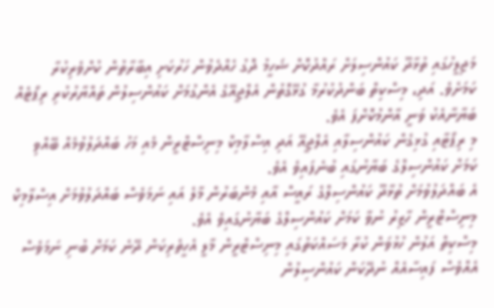މަޖިލީހުގައި ތުޅާދޫ ކައުންސިލަށް ރައްދުކޮށް ޝަހީމު ދޮގު ހެއްދެވުން ހަރުކަށި އިބާރާތުން ކުށްވެރިކުރާ ކަމަށެވެ. އަދި، މިސްކިތް ބަންދުކުރުމާ ގުޅޭގޮތުން އެލްޖީއޭގެ އެންގުމަށް ކައުންސިލުން ތައްޔާރުކުރި ރިޕޯޓެއް ބަޔާނާއެކު ވަނީ އާންމުކޮށްފަ އެވެ.
މި ރިޕޯޓާއި ގުޅިގެން ކައުންސިލާއި އެލްޖީއޭ އަދި އިސްލާމިކް މިނިސްޓްރީން މެއި މަހު ބައްދަލުވުމެއް ބޭއްވި ކަމަށް ކައުންސިލްގެ ބަޔާނުގައި ބުނެފައިވެ އެވެ.
އެ ބައްދަލުވުމަށް ތުޅާދޫ ކައުންސިލްގެ ރައީސް އާއި މެންބަރުން މާލެ އައި ނަމަވެސް ބައްދަލުވުމަށް އިސްލާމިކް މިނިސްޓްރީން ހާޒިރު ނުވާ ކަމަށް ކައުންސިލްގެ ބަޔާނުގައިވެ އެވެ.
މިސްކިތް އަލުން ހުޅުވަން ކުރާ މަސައްކަތުގައި މިނިސްޓްރީން މާލީ އެހީތެރިކަން ދޭނެ ކަމަށް ބުނި ނަމަވެސް އެއްވެސް ފައިސާއެއް ނުދޭކަން ކައުންސިލުން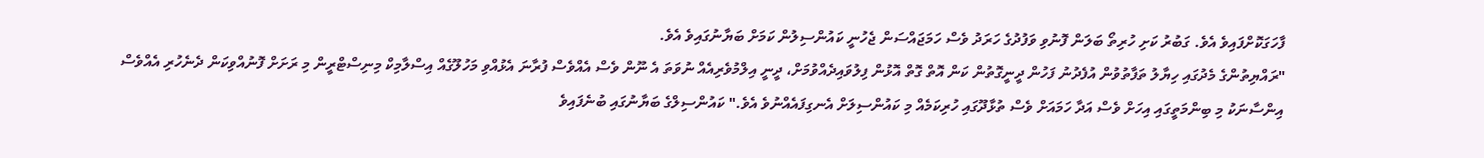ފާހަގަކޮށްފައިވެ އެވެ. ގަބުރު ކަށި ހުރިތޯ ބަލަން ފޮނުވި ވަފުދުގެ ހަރަދު ވެސް ހަމަޖައްސަން ޖެހުނީ ކައުންސިލުން ކަމަށް ބަޔާނުގައިވެ އެވެ.
"ރައްޔިތުންގެ މެދުގައި ހިޔާލު ތަފާތުވުން އުފެދުނު ފަހުން ދީނީގޮތުން ކަން އޮތް ގޮތް އޮޅުން ފިލުވައިދެއްވުމަށް، ދީނީ އިލްމުވެރިއެއް ނުވަތަ އެ ނޫން ވެސް އެއްވެސް ފުރާނަ އެޅުއްވި މަހުލޫގެއް އިސްލާމިކް މިނިސްޓްރީން މި ރަށަށް ފޮނުއްވިކަން ދެނެހުރި އެއްވެސް އިންސާނަކު މި ބިންމަތީގައި އިހަށް ވެސް އަދާ ހަމައަށް ވެސް ތުޅާދޫގައި ހުރިކަމެއް މި ކައުންސިލަށް އެނގިފައެއްނުވެ އެވެ." ކައުންސިލްގެ ބަޔާނުގައި ބުނެފައިވެ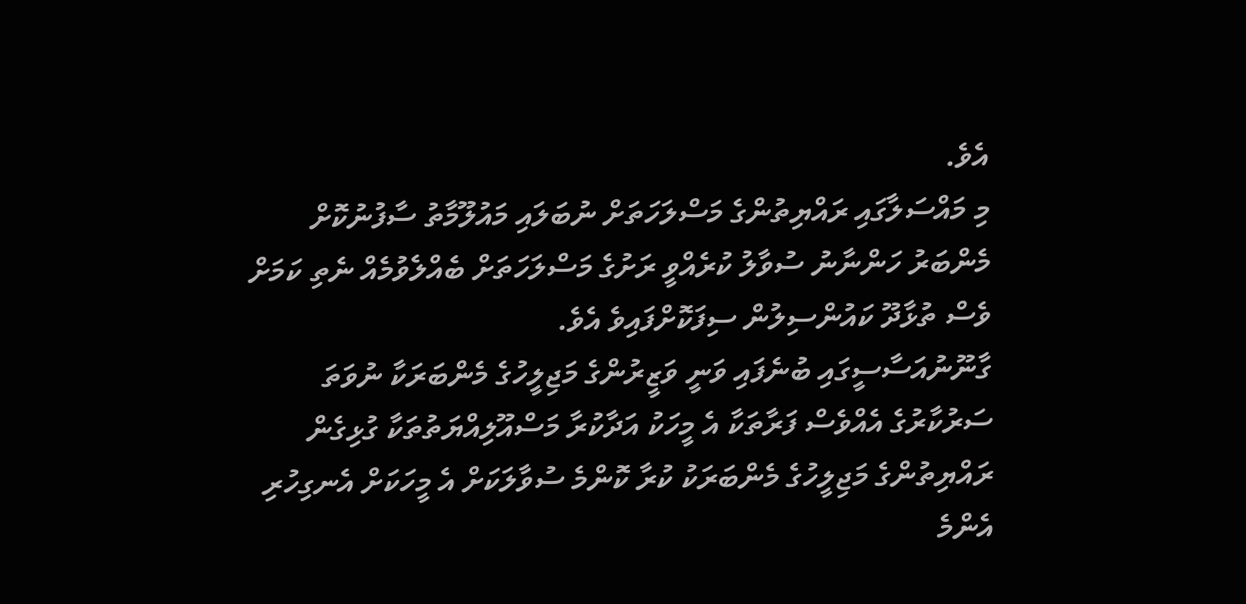އެވެ.
މި މައްސަލާގައި ރައްޔިތުންގެ މަސްލަހަތަށް ނުބަލައި މައުލޫމާތު ސާފުނުކޮށް މެންބަރު ހަންނާނު ސުވާލު ކުރެއްވީ ރަށުގެ މަސްލަހަތަށް ބެއްލެވުމެއް ނެތި ކަމަށް ވެސް ތުޅާދޫ ކައުންސިލުން ސިފަކޮށްފައިވެ އެވެ.
ގާނޫނުއަސާސީގައި ބުނެފައި ވަނީ ވަޒީރުންގެ މަޖިލީހުގެ މެންބަރަކާ ނުވަތަ ސަރުކާރުގެ އެއްވެސް ފަރާތަކާ އެ މީހަކު އަދާކުރާ މަސްއޫލިއްޔަތުތަކާ ގުޅިގެން ރައްޔިތުންގެ މަޖިލީހުގެ މެންބަރަކު ކުރާ ކޮންމެ ސުވާލަކަށް އެ މީހަކަށް އެނގިހުރި އެންމެ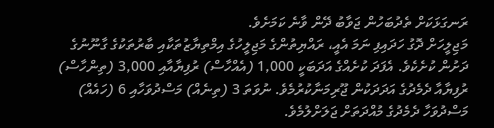ރަނގަޅަކަށް ތެދުބަހުން ޖަވާބު ދޭން ވާނެ ކަމަށެވެ.
މަޖިލީހަށް ދޮގު ހަދައިފި ނަމަ އެއީ، ރައްޔިތުންގެ މަޖިލީހުގެ އިމްތިޔާޒުތަކާއި ބާރުތަކުގެ ގާނޫނުގެ ދަށުން ކުށެކެވެ. އެފަދަ ކުށެއްގެ އަދަބަކީ 1,000 (އެއްހާސް) ރުފިޔާއާއި 3,000 (ތިންހާސް) ރުފިޔާއާ ދެމެދުގެ އަދަދަކުން ޖޫރިމަނާކުރުމެވެ. ނުވަތަ 3 (ތިނެއް) މަސްދުވަހާއި 6 (ހައެއް) މަސްދުވަހާ ދެމެދުގެ މުއްދަތަށް ޖަލަށްލުމެވެ.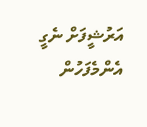އަރުޝީފަށް ނެގީ
އެންމެފަހުން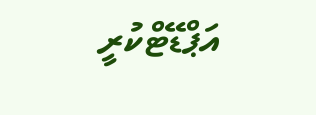އަޕްޑޭޓްކުރީ